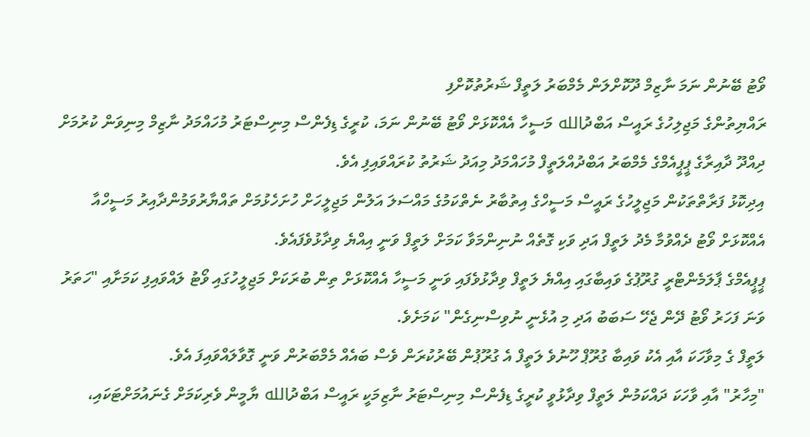ވޯޓު ބޭނުން ނަމަ ނާޒިމް ދޫކޮށްލަން މެމްބަރު ލަތީފް ޝަރުތުކޮށްފި
ރައްޔިތުންގެ މަޖިލިހުގެ ރައީސް އަބްދުالله މަސީހާ އެއްކޮޅަށް ވޯޓު ބޭނުން ނަމަ، ކުރީގެ ޑިފެންސް މިނިސްޓަރު މުހައްމަދު ނާޒިމް މިނިވަން ކުރުމަށް ދިއްދޫ ދާއިރާގެ ޕީޕީއެމްގެ މެމްބަރު އަބްދުއްލަތީފް މުހައްމަދު މިއަދު ޝަރުތު ކުރައްވައިފި އެވެ.
އިދިކޮޅު ފަރާތްތަކުން މަޖިލީހުގެ ރައީސް މަސީހްގެ އިތުބާރު ނެތްކަމުގެ މައްސަލަ އަލުން މަޖިލީހަށް ހުށަހެޅުމަށް ތައްޔާރުވަމުންދާއިރު މަސީހްއާ އެއްކޮޅަށް ވޯޓު ދެއްވުމާ މެދު ލަތީފް އަދި ވަކި ގޮތެއް ނުނިންމަވާ ކަމަށް ލަތީފް ވަނީ އިއްޔެ ވިދާޅުވެފައެވެ.
ޕީޕީއެމްގެ ޕާލަމެންޓްރީ ގުރޫޕުގެ ވައިބާގައި އިއްޔެ ލަތީފް ވިދާޅުވެފައި ވަނީ މަސީހާ އެއްކޮޅަށް ތިން ބުރަކަށް މަޖިލީހުގައި ވޯޓު ލައްވައިފި ކަމަށާއި "ހަތަރު ވަނަ ފަހަރު ވޯޓު ދޭން ޖެހޭ ސަބަބު އަދި މި އުޅެނީ ނުވިސްނިގެން" ކަމަށެވެ.
ލަތީފް ގެ މިވާހަކަ އާއި އެކު ވައިބާ ގުރޫޕް ހޫނުވެ ލަތީފް އެ ގުރޫޕުން ބޭރުކުރަން ވެސް ބައެއް މެމްބަރުން ވަނީ ގޮވާލައްވައިފަ އެވެ.
"މިހާރު" އާއި ވާހަކަ ދައްކަމުން ލަތީފް ވިދާޅުވީ ކުރީގެ ޑިފެންސް މިނިސްޓަރު ނާޒިމަކީ ރައީސް އަބްދުالله ޔާމީން ވެރިކަމަށް ގެނައުމަށްޓަކައި،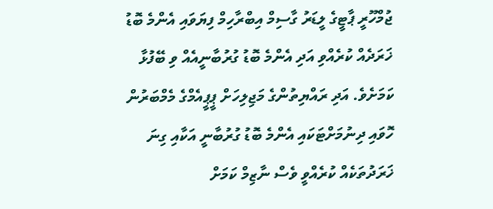ޖުމްހޫރީ ޕާޓީގެ ލީޑަރު ގާސިމް އިބްރާހިމް ފިޔަވައި އެންމެ ބޮޑު ޚަރަދެއް ކުރެއްވި އަދި އެންމެ ބޮޑު ގުރުބާނީއެއް ވި ބޭފުޅާ ކަމަށެވެ. އަދި ރައްޔިތުންގެ މަޖިލިހަށް ޕީޕީއެމްގެ މެމްބަރުން ހޮވައި ދިނުމަށްޓަކައި އެންމެ ބޮޑު ގުރުބާނީ އަކާއި ގިނަ ޚަރަދުތަކެއް ކުރެއްވީ ވެސް ނާޒިމް ކަމަށް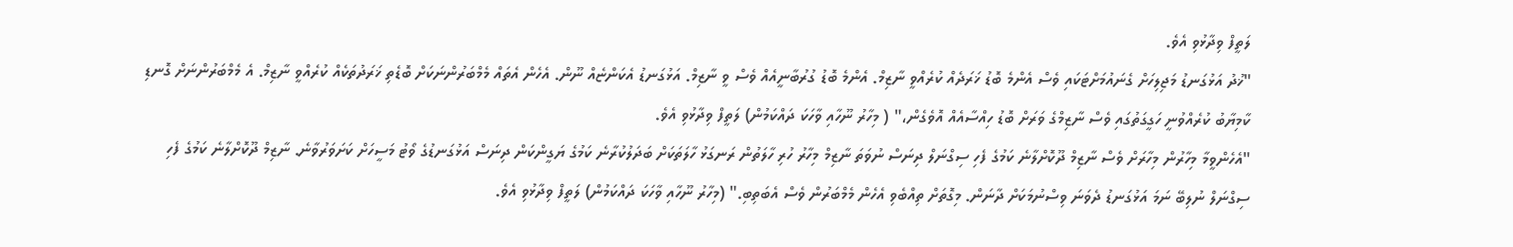ލަތީފް ވިދާޅުވި އެވެ.
"ޚުދު އަޅުގަނޑު މަޖިލިހަށް ގެނައުމަށްޓަކައި ވެސް އެންމެ ބޮޑު ޚަރަދެއް ކުރެއްވީ ނާޒިމް. އެންމެ ބޮޑު ގުރުބާނީއެއް ވެސް ވީ ނާޒިމް. އަޅުގަނޑު އެކަންޏެއް ނޫން. އެހެން އެތައް މެމްބަރުންނަކަށް ބޮޑެތި ޚަރަދުތަކެއް ކުރެއްވީ ނާޒިމް. އެ މެމްބަރުންނަށް ގޮނޑި ކާމިޔާބު ކުރެއްވުނީ ހަގީގަތުގައި ވެސް ނާޒިމްގެ ވަރަށް ބޮޑު ހިއްސާއެއް އޮވެގެން،" ( މިހާރު ނޫހާއި ވާހަކަ ދައްކަމުން) ލަތީފް ވިދާޅުވި އެވެ.
"އެހެންވީމާ މިހާރުން މިހާރަށް ވެސް ނާޒިމް ދޫކޮށްލާނެ ކަމުގެ ފެހި ސިގްނަލް ދިނަސް ނުވަތަ ނާޒިމް މިހާރު ހުރި ހާލަތުން ރަނގަޅު ހާލަތަކަށް ބަދަލުކުރާނެ ކަމުގެ ޔަގީންކަން ދިނަސް އަޅުގަނޑުގެ ވޯޓު މަސީހަށް ކަށަވަރުވާނެ. ނާޒިމް ދޫކޮށްލާނެ ކަމުގެ ފެހި ސިގްނަލް ނުލިބޭ ނަމަ އަޅުގަނޑު ދެވަނަ ވިސްނުމަކަށް ދާނަން. މިގޮތަށް ތިއްބެވި އެހެން މެމްބަރުން ވެސް އެބަތިބި." (މިހާރު ނޫހާއި ވާހަކަ ދައްކަމުން) ލަތީފް ވިދާޅުވި އެވެ.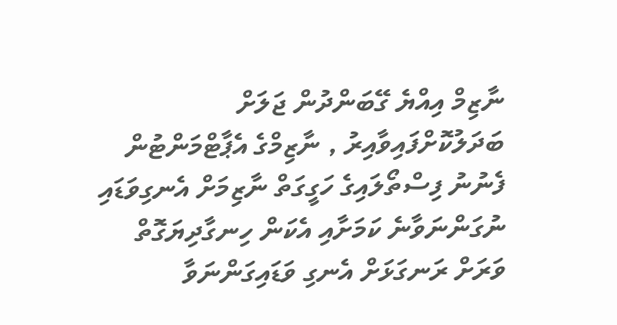ނާޒިމް އިއްޔެ ގޭބަންދުން ޖަލަށް ބަދަލުކޮށްފައިވާއިރު , ނާޒިމްގެ އެޕާޓްމަންޓުން ފެނުނު ފިސްތޯލައިގެ ހަގީގަތް ނާޒިމަށް އެނގިވަޑައި ނުގަންނަވާނެ ކަމަށާއި އެކަން ހިނގާދިޔަގޮތް ވަރަށް ރަނގަޅަށް އެނގި ވަޑައިގަންނަވާ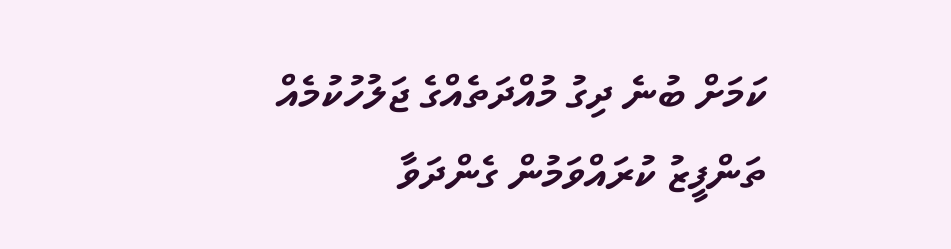ކަމަށް ބުނެ ދިގު މުއްދަތެއްގެ ޖަލުހުކުމެއް ތަންފީޒު ކުރައްވަމުން ގެންދަވާ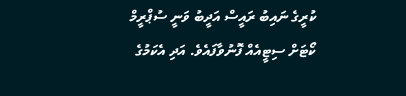ކުރީގެ ނައިބު ރައީސް އަދީބު ވަނީ ސުޕްރީމް ކޯޓަށް ސިޓީއެއް ފޮނުވާފައެވެ. އަދި އެކަމުގެ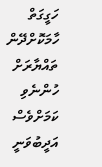ހަގީގަތް ހާމަކޮށްދޭން ތައްޔާރަށް ހުންނެވި ކަމަށްވެސް އަދީބުވަނީ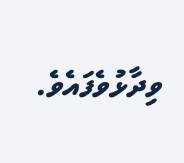ވިދާޅުވެފައެވެ.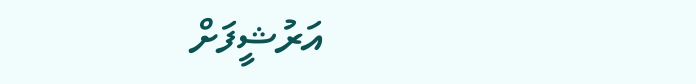އަރުޝީފަށް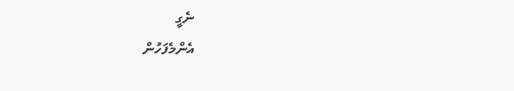ނެގީ
އެންމެފަހުން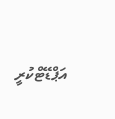އަޕްޑޭޓްކުރީ